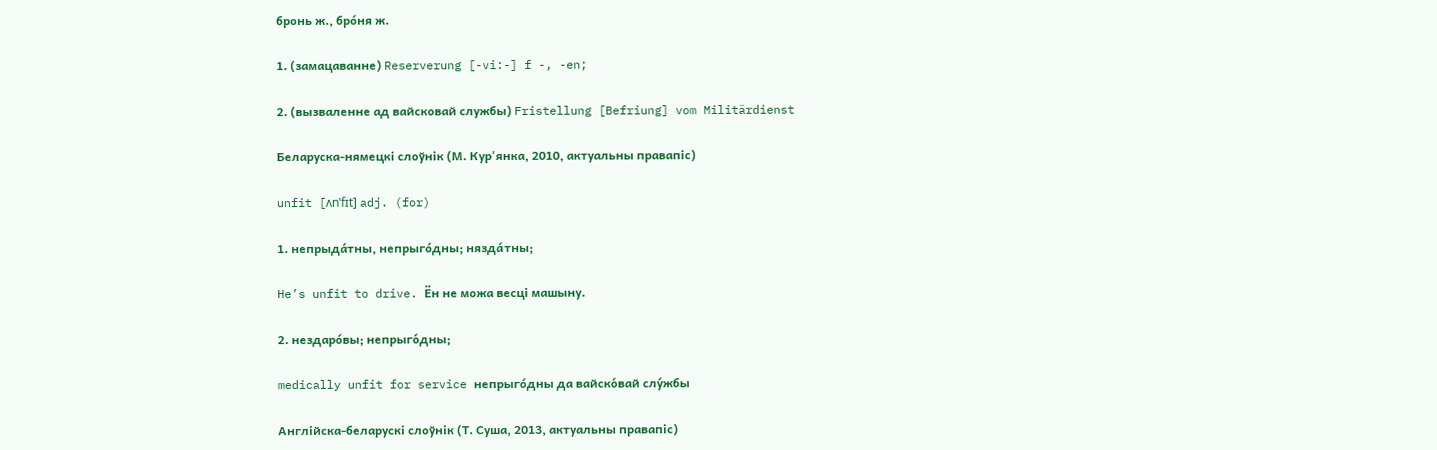бронь ж., бро́ня ж.

1. (замацаванне) Reserverung [-vi:-] f -, -en;

2. (вызваленне ад вайсковай службы) Fristellung [Befriung] vom Militärdienst

Беларуска-нямецкі слоўнік (М. Кур'янка, 2010, актуальны правапіс)

unfit [ʌnˈfɪt] adj. (for)

1. непрыда́тны, непрыго́дны; нязда́тны;

He’s unfit to drive. Ён не можа весці машыну.

2. нездаро́вы; непрыго́дны;

medically unfit for service непрыго́дны да вайско́вай слу́жбы

Англійска-беларускі слоўнік (Т. Суша, 2013, актуальны правапіс)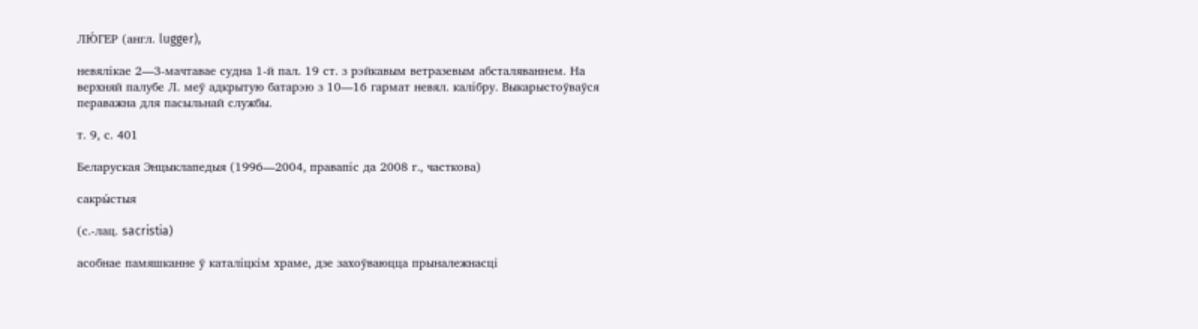ЛЮ́ГЕР (англ. lugger),

невялікае 2—3-мачтавае судна 1-й пал. 19 ст. з рэйкавым ветразевым абсталяваннем. На верхняй палубе Л. меў адкрытую батарэю з 10—16 гармат невял. калібру. Выкарыстоўваўся пераважна для пасыльнай службы.

т. 9, с. 401

Беларуская Энцыклапедыя (1996—2004, правапіс да 2008 г., часткова)

сакры́стыя

(с.-лац. sacristia)

асобнае памяшканне ў каталіцкім храме, дзе захоўваюцца прыналежнасці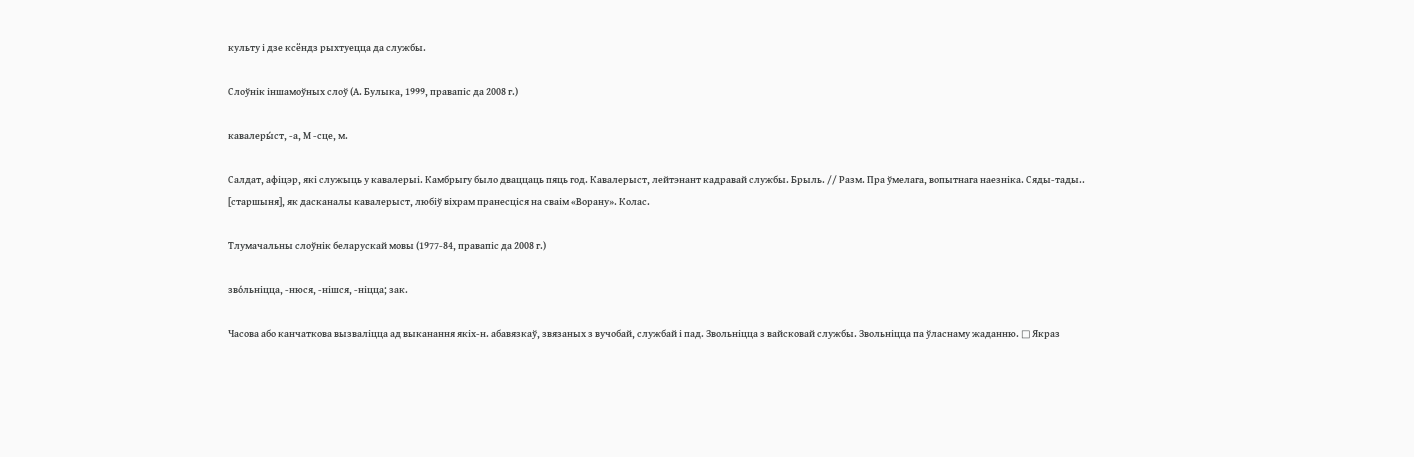культу і дзе ксёндз рыхтуецца да службы.

Слоўнік іншамоўных слоў (А. Булыка, 1999, правапіс да 2008 г.)

кавалеры́ст, ‑а, М ‑сце, м.

Салдат, афіцэр, які служыць у кавалерыі. Камбрыгу было дваццаць пяць год. Кавалерыст, лейтэнант кадравай службы. Брыль. // Разм. Пра ўмелага, вопытнага наезніка. Сяды-тады.. [старшыня], як дасканалы кавалерыст, любіў віхрам пранесціся на сваім «Ворану». Колас.

Тлумачальны слоўнік беларускай мовы (1977-84, правапіс да 2008 г.)

зво́льніцца, ‑нюся, ‑нішся, ‑ніцца; зак.

Часова або канчаткова вызваліцца ад выканання якіх‑н. абавязкаў, звязаных з вучобай, службай і пад. Звольніцца з вайсковай службы. Звольніцца па ўласнаму жаданню. □ Якраз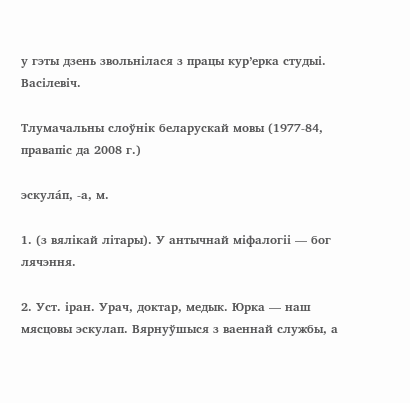у гэты дзень звольнілася з працы кур’ерка студыі. Васілевіч.

Тлумачальны слоўнік беларускай мовы (1977-84, правапіс да 2008 г.)

эскула́п, ‑а, м.

1. (з вялікай літары). У антычнай міфалогіі — бог лячэння.

2. Уст. іран. Урач, доктар, медык. Юрка — наш мясцовы эскулап. Вярнуўшыся з ваеннай службы, а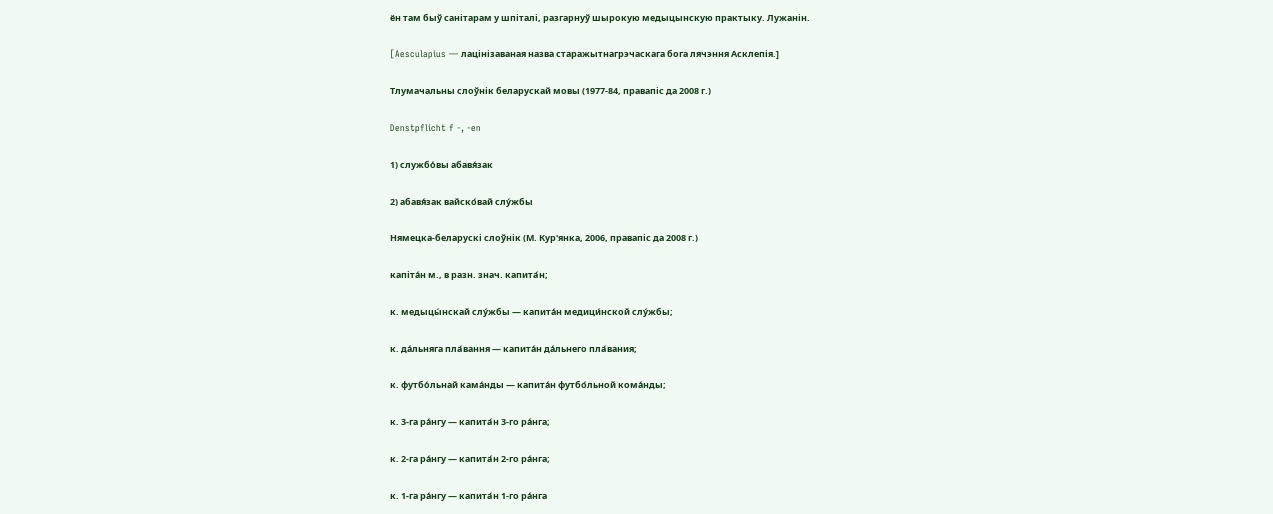ён там быў санітарам у шпіталі, разгарнуў шырокую медыцынскую практыку. Лужанін.

[Aesculapius — лацінізаваная назва старажытнагрэчаскага бога лячэння Асклепія.]

Тлумачальны слоўнік беларускай мовы (1977-84, правапіс да 2008 г.)

Denstpflicht f -, -en

1) службо́вы абавя́зак

2) абавя́зак вайско́вай слу́жбы

Нямецка-беларускі слоўнік (М. Кур'янка, 2006, правапіс да 2008 г.)

капіта́н м., в разн. знач. капита́н;

к. медыцы́нскай слу́жбы — капита́н медици́нской слу́жбы;

к. да́льняга пла́вання — капита́н да́льнего пла́вания;

к. футбо́льнай кама́нды — капита́н футбо́льной кома́нды;

к. 3‑га ра́нгу — капита́н 3‑го ра́нга;

к. 2‑га ра́нгу — капита́н 2‑го ра́нга;

к. 1‑га ра́нгу — капита́н 1‑го ра́нга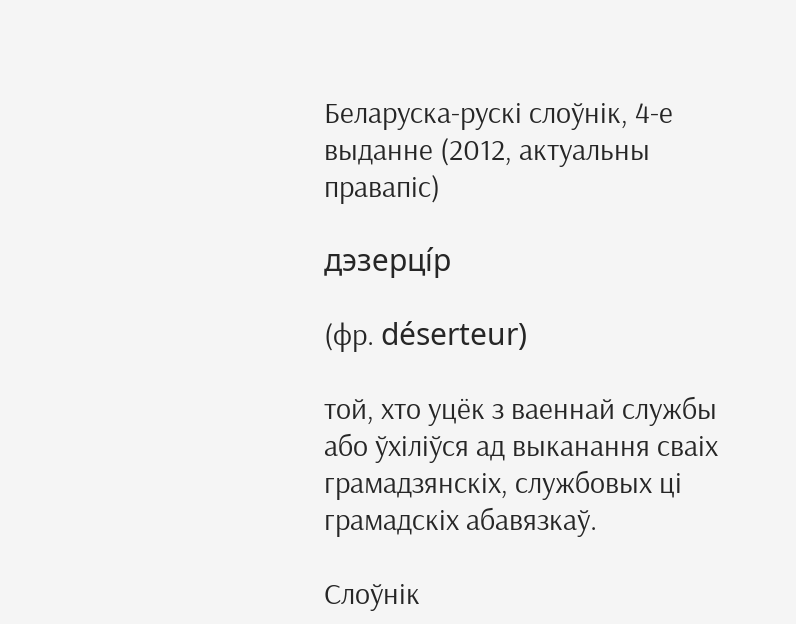Беларуска-рускі слоўнік, 4-е выданне (2012, актуальны правапіс)

дэзерці́р

(фр. déserteur)

той, хто уцёк з ваеннай службы або ўхіліўся ад выканання сваіх грамадзянскіх, службовых ці грамадскіх абавязкаў.

Слоўнік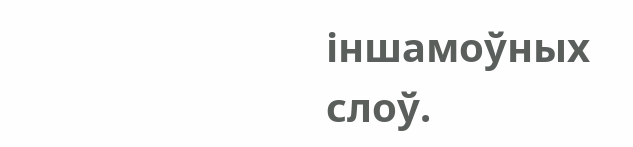іншамоўных слоў.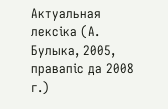Актуальная лексіка (А. Булыка, 2005, правапіс да 2008 г.)